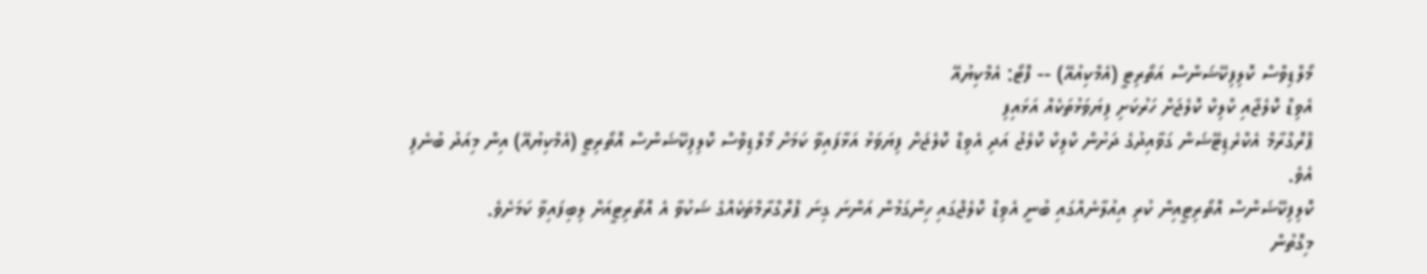މޯލްޑިވްސް ކޮލިފިކޭޝަންސް އަތޯރިޓީ (އެމްކިއުއޭ) -- ފޮޓޯ: އެމްކިޔުއޭ
އެވިޑް ކޮލެޖާއި ކްލިކް ކޮލެޖަށް ހަރުކަށި ފިޔަވަޅުތަކެއް އަޅައިފި
ޕްރޮގްރާމް އެކްރެޑިޓޭޝަން ގަވާއިދުގެ ދަށުން ކްލިކް ކޮލެޖު އަދި އެވިޑް ކޮލެޖަށް ފިޔަވަޅު އަޅާފައިވާ ކަމަށް މޯލްޑިވްސް ކޮލިފިކޭޝަންސް އޮތޯރިޓީ (އެމްކިޔުއޭ) އިން މިއަދު ބުނެފި އެވެ.
ކޮލިފިކޭޝަންސް އޮތޯރިޓީއިން ކުރި އިއުލާނެއްގައި ބުނީ އެވިޑް ކޮލެޖްގައި ހިންގަމުން އަންނަ ގިނަ ޕްރޮގްރާމްތަކެއްގެ ޝަކުވާ އެ އޮތޯރިޓީއަށް ލިބިފައިވާ ކަމަށެވެ.
މިގޮތުން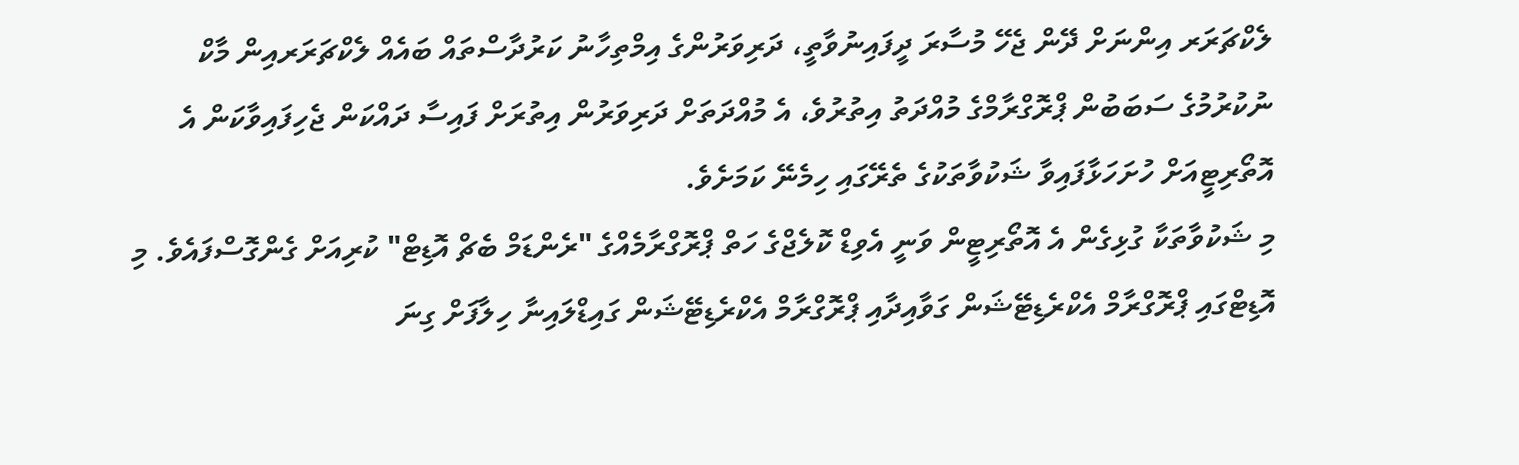ލެކްޗަރަރ އިންނަށް ދޭން ޖެހޭ މުސާރަ ދީފައިނުވާތީ، ދަރިވަރުންގެ އިމްތިހާނު ކަރުދާސްތައް ބައެއް ލެކްޗަރަރއިން މާކް ނުކުރުމުގެ ސަބަބުން ޕްރޮގްރާމްގެ މުއްދަތު އިތުރުވެ، އެ މުއްދަތަށް ދަރިވަރުން އިތުރަށް ފައިސާ ދައްކަން ޖެހިފައިވާކަން އެ އޮތޯރިޓީއަށް ހުށަހަޅާފައިވާ ޝަކުވާތަކުގެ ތެރޭގައި ހިމެނޭ ކަމަށެވެ.
މި ޝަކުވާތަކާ ގުޅިގެން އެ އޮތޯރިޓީން ވަނީ އެވިޑް ކޮލެޖްގެ ހަތް ޕްރޮގްރާމެއްގެ "ރެންޑަމް ބެޗް އޮޑިޓް" ކުރިއަށް ގެންގޮސްފައެވެ. މި އޮޑިޓްގައި ޕްރޮގްރާމް އެކްރެޑިޓޭޝަން ގަވާއިދާއި ޕްރޮގްރާމް އެކްރެޑިޓޭޝަން ގައިޑްލައިނާ ހިލާފަށް ގިނަ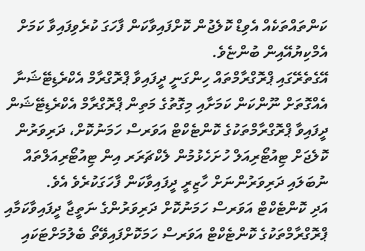ކަންތައްތަކެއް އެވިޑް ކޮލެޖުން ކޮށްފައިވާކަން ފާހަގަ ކުރެވިފައިވާ ކަމަށް އެމްކިޔުއޭއިން ބުންޏެވެ.
އޭގެތެރޭގައި ޕްރޮގްރާމްތައް ހިންގަނީ ދީފައިވާ ޕްރޮގްރާމް އެކްރެޑިޓޭޝަނާ އެއްގޮތަށް ނޫންކަން ކަމަށާއި މިގޮތުގެ މަތިން ޕްރޮގްރާމް އެކްރެޑިޓޭޝަން ދީފައިވާ ޕްރޮގްރާމްތަކުގެ ކޮންޓެކްޓް އަވަރސް ހަމަނުކޮށް، ދަރިވަރުން ކޮލެޖަށް ޓިއުޓޯރިއަލް ހުށަހެޅުމުން ލެކްޗަރަރ އިން ޓިއުޓޯރިއަލްތައް ނުބަލައި ދަރިވަރުންނަށް ހާޒިރީ ދީފައިވާކަން ފާހަގަކުރެވެ އެވެ.
އަދި ކޮންޓެކްޓް އަވަރސް ހަމަނުކޮށް ދަރިވަރުންގެ ނަތީޖާ ދީފައިވާކަމާއި ޕްރޮގްރާމްތަކުގެ ކޮންޓެކްޓް އަވަރސް ހަމަކޮށްފައިވޭތޯ ބެލުމަށްޓަކައި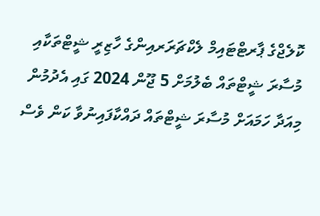ކޮލެޖްގެ ޕާރޓްޓައިމް ލެކްޗަރަރއިންގެ ހާޒިރީ ޝީޓްތަކާއި މުސާރަ ޝީޓްތައް ބެލުމަށް 5 ޖޫން 2024 ގައި އެދުމުން މިއަދާ ހަމައަށް މުސާރަ ޝީޓްތައް ދައްކާފައިނުވާ ކަން ވެސް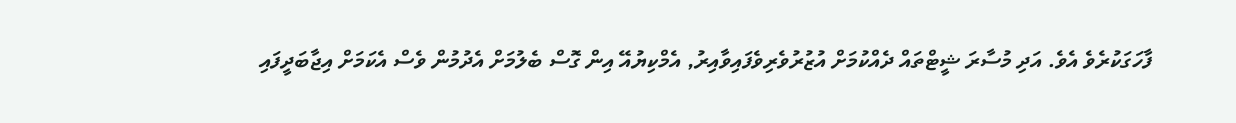ފާހަގަކުރެވެ އެވެ. އަދި މުސާރަ ޝީޓްތައް ދެއްކުމަށް އުޒުރުވެރިވެފައިވާއިރު, އެމްކިޔުއޭ އިން ގޮސް ބެލުމަށް އެދުމުން ވެސް އެކަމަށް އިޖާބަދީފައި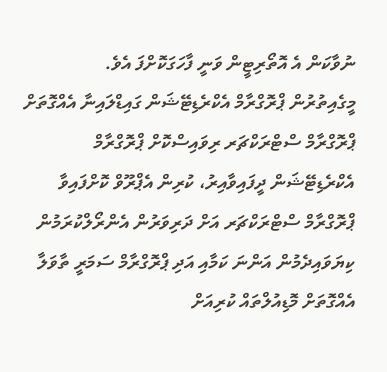ނުވާކަން އެ އޮތޯރިޓީން ވަނީ ފާހަގަކޮށްފަ އެވެ.
މީގެއިތުރުން ޕްރޮގްރާމް އެކްރެޑިޓޭޝަން ގައިޑްލައިނާ އެއްގޮތަށް ޕްރޮގްރާމް ސްޓްރަކްޗަރ ރިވައިސްކޮށް ޕްރޮގްރާމް އެކްރެޑިޓޭޝަން ދީފައިވާއިރު، ކުރިން އެޕްރޫވް ކޮށްފައިވާ ޕްރޮގްރާމް ސްޓްރަކްޗަރ އަށް ދަރިވަރުން އެންރޯލްކުރަމުން ކިޔަވައިދެމުން އަންނަ ކަމާއި އަދި ޕްރޮގްރާމް ސަމަރީ ތާވަލާ އެއްގޮތަށް މޮޑިއުލްތައް ކުރިއަށް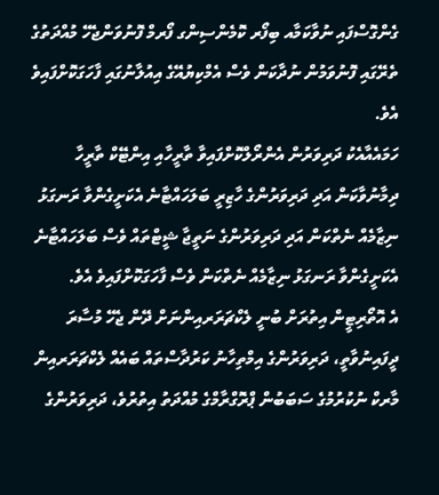ގެންގޮސްފައި ނުވާކަމާއ ބިފޯރ ކޮމެންސިންގ ފޯރމް ފޮނުވަންޖެހޭ މުއްދަތުގެ ތެރޭގައި ފޮނުވަމުން ނުދާކަން ވެސް އެމްކިޔުއޭގެ އިއުލާނުގައި ފާހަގަކޮށްފައިވެ އެވެ.
ހަމައެއާއެކު ދަރިވަރުން އެންރޯލްކޮށްފައިވާ ތާރީހާއި އިންޓޭކް ތާރީހާ ދިމާނުވާކަން އަދި ދަރިވަރުންގެ ހާޒިރީ ބަލަހައްޓާނެ އެކަށީގެންވާ ރަނގަޅު ނިޒާމެއް ނެތްކަން އަދި ދަރިވަރުންގެ ނަތީޖާ ޝީޓްތައް ވެސް ބަލަހައްޓާނެ އެކަށީގެންވާ ރަނގަޅު ނިޒާމެއް ނެތްކަން ވެސް ފާހަގަކޮށްފައިވެ އެވެ.
އެ އޮތޯރިޓީން އިތުރަށް ބުނީ ލެކްޗަރަރއިންނަށް ދޭން ޖެހޭ މުސާރަ ދީފައިނުވާތީ، ދަރިވަރުންގެ އިމްތިހާނު ކަރުދާސްތައް ބައެއް ލެކްޗަރަރއިން މާރކް ނުކުރުމުގެ ސަބަބުން ޕްރޮގްރާމްގެ މުއްދަތު އިތުރުވެ، ދަރިވަރުންގެ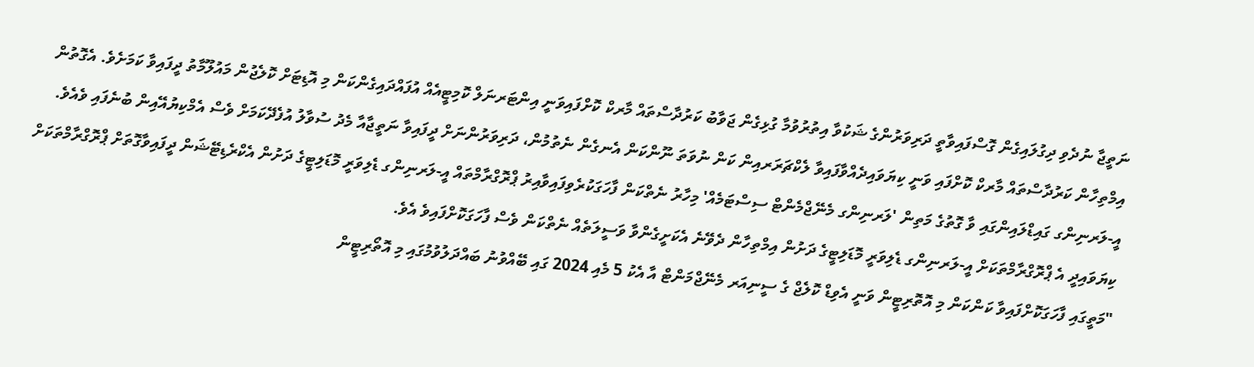ނަތީޖާ ނުދެވި ދިގުލައިގެން ގޮސްފައިވާތީ ދަރިވަރުންގެ ޝަކުވާ އިތުރުވުމާ ގުޅިގެން ޖަވާބު ކަރުދާސްތައް މާރކް ކޮށްފައިވަނީ އިންޓަރނަލް ކޮމިޓީއެއް އުފައްދައިގެންކަން މި އޮޑިޓަށް ކޮލެޖުން މައުލޫމާތު ދީފައިވާ ކަމަށެވެ. އެގޮތުން އިމްތިހާން ކަރުދާސްތައް މާރކް ކޮށްފައި ވަނީ ކިޔަވައިދެއްވާފައިވާ ލެކްޗަރަރއިން ކަން ނުވަތަ ނޫންކަން އެނގެން ނެތުމުން، ދަރިވަރުންނަށް ދީފައިވާ ނަތީޖާއާ މެދު ސުވާލު އުފެދޭކަމަށް ވެސް އެމްކިޔުއޭއިން ބުނެފައި ވެއެވެ.
އީ-ލަރނިންގ ގައިޑްލައިންގައި ވާ ގޮތުގެ މަތިން 'ލަރނިންގ މެނޭޖްމެންޓް ސިސްޓަމެއް' މިހާރު ނެތްކަން ފާހަގަކުރެވިފައިވާއިރު ޕްރޮގްރާމްތައް އީ-ލަރނިންގ ޑެލިވަރީ މޮޑަލިޓީގެ ދަށުން އެކްރެޑިޓޭޝަން ދީފައިވާގޮތަށް ޕްރޮގްރާމްތަކަށް ކިޔަވައިދީ އެ ޕްރޮގްރާމްތަކަށް އީ-ލަރނިންގ ޑެލިވަރީ މޮޑަލިޓީގެ ދަށުން އިމްތިހާން ދެވޭނެ އެކަށީގެންވާ ވަސީލަތެއް ނެތްކަން ވެސް ފާހަގަކޮށްފައިވެ އެވެ.
"މަތީގައި ފާހަގަކޮށްފައިވާ ކަންކަން މި އޮތޮރިޓީން ވަނީ އެވިޑް ކޮލެޖް ގެ ސީނިއަރ މެނޭޖްމަންޓް އާ އެކު 5 މެއި 2024 ގައި ބޭއްވުނު ބައްދަލުވުމުގައި މި އޮތޯރިޓީން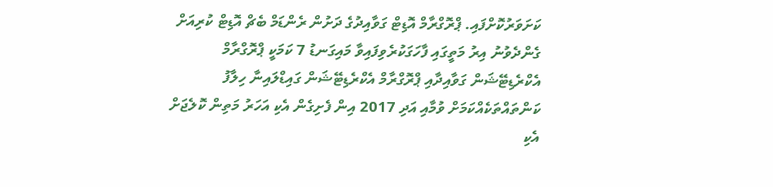ކަށަވަރުކޮށްފައި. ޕްރޮގްރާމް އޮޑިޓް ގަވާއިދުގެ ދަށުން ރެންޑަމް ބެޗް އޮޑިޓް ކުރިއަށް ގެންދެވުނު އިރު މަތީގައި ފާހަގަކުރެވިފައިވާ މައިގަނޑު 7 ކަމަކީ ޕްރޮގްރާމް އެކްރެޑިޓޭޝަން ގަވާއިދާއި ޕްރޮގްރާމް އެކްރެޑިޓޭޝަން ގައިޑްލައިނާ ހިލާފު ކަންތައްތަކެއްކަމަށް ވުމާއި އަދި 2017 އިން ފެށިގެން އެކި އަހަރު މަތިން ކޮލެޖަށް އެކި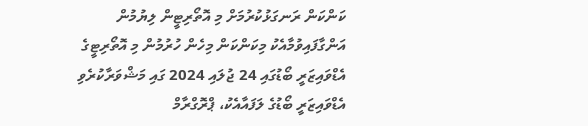ކަންކަން ރަނގަޅުކުރުމަށް މި އޮތޯރިޓީން ލިޔުމުން އަންގާފައިވުމާއެކު މިކަންކަން މިހެން ހުރުމުން މި އޮތޯރިޓީގެ އެޑްވައިޒަރީ ބޯޑުގައި 24 ޖުލައި 2024 ގައި މަޝްވަރާކުރެވި އެޑްވައިޒަރީ ބޯޑުގެ ލަފައާއެކު، ޕްރޮގްރާމް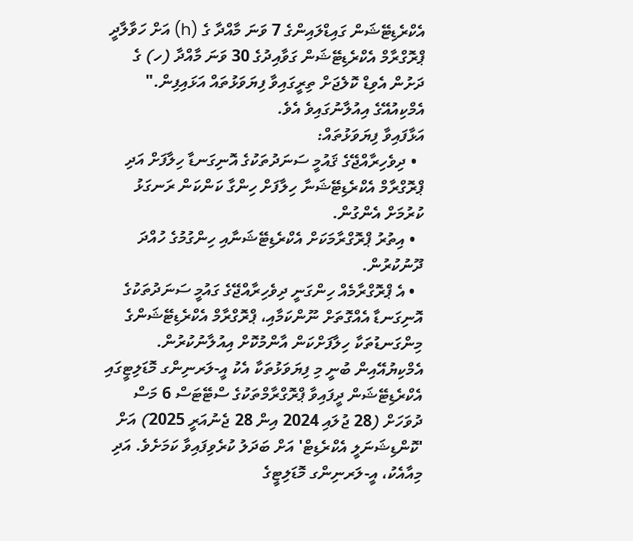އެކްރެޑިޓޭޝަން ގައިޑްލައިންގެ 7 ވަނަ މާއްދާ ގެ (h) އަށް ހަވާލާދީ ޕްރޮގްރާމް އެކްރެޑިޓޭޝަން ގަވާއިދުގެ 30 ވަނަ މާއްދާ (ހ) ގެ ދަށުން އެވިޑް ކޮލެޖަށް ތިރީގައިވާ ފިޔަވަޅުތައް އަޅައިފިން." އެމްކިއުއޭގެ އިއުލާނުގައިވެ އެވެ.
އަޅާފައިވާ ފިޔަވަޅުތައް:
  • ދިވެހިރާއްޖޭގެ ޤައުމީ ސަނަދުތަކުގެ އޮނިގަނޑާ ހިލާފަށް އަދި ޕްރޮގްރާމް އެކްރެޑިޓޭޝަނާ ހިލާފަށް ހިންގާ ކަންކަން ރަނގަޅު ކުރުމަށް އެންގުން.
  • އިތުރު ޕްރޮގްރާމަކަށް އެކްރެޑިޓޭޝަނާއި ހިންގުމުގެ ހުއްދަ ދޫނުކުރުން.
  • އެ ޕްރޮގްރާމެއް ހިންގަނީ ދިވެހިރާއްޖޭގެ ގައުމީ ސަނަދުތަކުގެ އޮނިގަނޑާ އެއްގޮތަށް ނޫންކަމާއި، ޕްރޮގްރާމް އެކްރެޑިޓޭޝަންގެ މިންގަނޑުތަކާ ހިލާފަށްކަން އާންމުކޮށް އިއުލާނުކުރުން.
އެމްކިޔުއޭއިން ބުނީ މި ފިޔަވަޅުތަކާ އެކު އީ-ލަރނިންގ މޮޑަލިޓީގައި އެކްރެޑިޓޭޝަން ދީފައިވާ ޕްރޮގްރާމްތަކުގެ ސްޓޭޓަސް 6 މަސް ދުވަހަށް (28 ޖުލައި 2024 އިން 28 ޖެނުއަރީ 2025) އަށް 'ކޮންޑިޝަނަލީ އެކްރެޑިޓް' އަށް ބަދަލު ކުރެވިފައިވާ ކަމަށެވެ. އަދި މިއާއެކު، އީ-ލަރނިންގ މޮޑަލިޓީގެ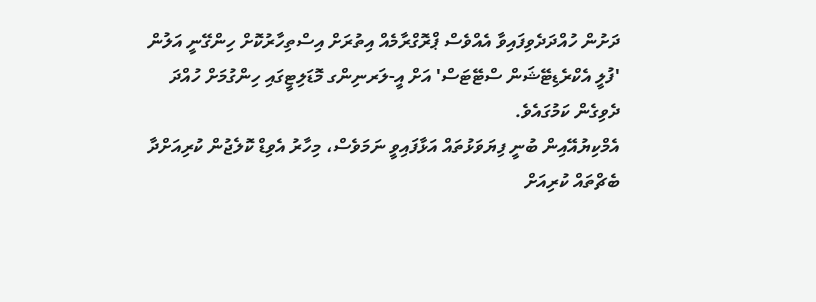ދަށުން ހުއްދަދެވިފައިވާ އެއްވެސް ޕްރޮގްރާމެއް އިތުރަށް އިސްތިހާރުކޮށް ހިންގޭނީ އަލުން 'ފުލީ އެކްރެޑިޓޭޝަން ސްޓޭޓަސް' އަށް އީ-ލަރނިންގ މޮޑަލިޓީގައި ހިންގުމަށް ހުއްދަ ދެވިގެން ކަމުގައެވެ.
އެމްކިޔުއޭއިން ބުނީ ފިޔަވަޅުތައް އަޅާފައިވީ ނަމަވެސް، މިހާރު އެވިޑް ކޮލެޖުން ކުރިއަށްދާ ބެޗްތައް ކުރިއަށް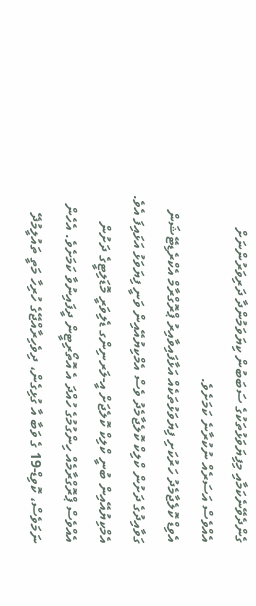ގެންދެވޭނެކަމާއި މިފިޔަވަޅުތަކުގެ ސަބަބުން ކިޔަވަމުންދާ ދަރިވަރުންނަށް އެއްވެސް އަސަރެއް ނުކުރާނެ ކަމަށެވެ.
އެވިޑް ކޮލެޖާމެދު ހަރުކަށި ފިޔަވަޅުތަކެއް އަޅާފައިވާއިރު ޕްރޮގްރާމް އެކްރެޑިޓޭޝަން ގަވާއިދުގެ ދަށުން ކްލިކް ކޮލެޖާމެދު ވެސް އެމްކިޔުއޭއިން ވަނީ ފިޔަވަޅު އަޅައިފަ އެވެ. އެމްކިޔުއޭއިން ބުނީ ކްލިކް ކޮލެޖަށް އީ-ލަރނިންގ ޑެލިވަރީ މޮޑަލިޓީގެ ދަށުން އެއްވެސް ޕްރޮގްރާމެއް ހިންގުމުގެ ހުއްދަ އެ އޮތޯރިޓީން ދީފައިނުވާ ކަމަށެވެ. އެހެން ނަމަވެސް، ކޮވިޑް-19 ގެ ވަބާ އާ ގުޅިގެން، ދިވެހިރާއްޖޭގެ ހުރިހާ މަތީ ތައުލީމުދޭ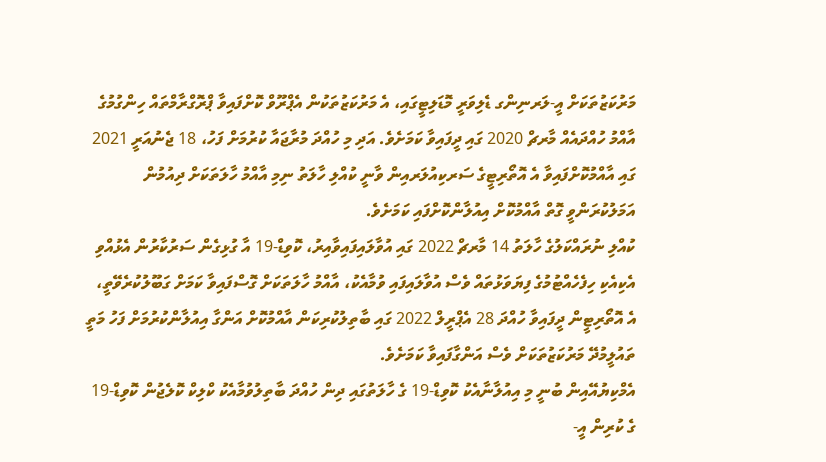މަރުކަޒުތަކަށް އީ-ލަރނިންގ ޑެލިވަރީ މޮޑަލިޓީގައި، އެ މަރުކަޒުތަކުން އެޕްރޫވް ކޮށްފައިވާ ޕްރޮގްރާމްތައް ހިންގުމުގެ އާއްމު ހުއްދައެއް މާރޗް 2020 ގައި ދީފައިވާ ކަމަށެވެ. އަދި މި ހުއްދަ މުރާޖައާ ކުރުމަށް ފަހު، 18 ޖެނުއަރީ 2021 ގައި އާއްމުކޮށްފައިވާ އެ އޮތޯރިޓީގެ ސަރކިއުލަރއިން ވާނީ ކުއްލި ހާލަތު ނިމި އާއްމު ހާލަތަކަށް ދިއުމުން އަމަލުކުރަންވީ ގޮތް އާއްމުކޮށް އިއުލާންކޮށްފައި ކަމަށެވެ.
ކުއްލި ނުރައްކަލުގެ ހާލަތު 14 މާރޗް 2022 ގައި އުވާލައިފައިވާއިރު، ކޮވިޑް-19 އާ ގުޅިގެން ސަރުކާރުން އެޅުއްވި އެކިއެކި ހިފެހެއްޓުމުގެ ފިޔަވަޅުތައް ވެސް އުވާލައިފައި ވުމާއެކު، އާއްމު ހާލަތަކަށް ގޮސްފައިވާ ކަމަށް ގަބޫލުކުރެވޭތީ، އެ އޮތޯރިޓީން ދީފައިވާ ހުއްދަ 28 އެޕްރީލް 2022 ގައި ބާތިލުކުރިކަން އާއްމުކޮށް އަންގާ އިއުލާންކުރުމަށް ފަހު މަތީ ތައުލީމުދޭ މަރުކަޒުތަކަށް ވެސް އަންގާފައިވާ ކަމަށެވެ.
އެމްކިޔުއޭއިން ބުނީ މި އިއުލާނާއެކު ކޮވިޑް-19 ގެ ހާލަތުގައި ދިން ހުއްދަ ބާތިލުވުމާއެކު ކްލިކް ކޮލެޖުން ކޮވިޑް-19 ގެ ކުރިން އީ-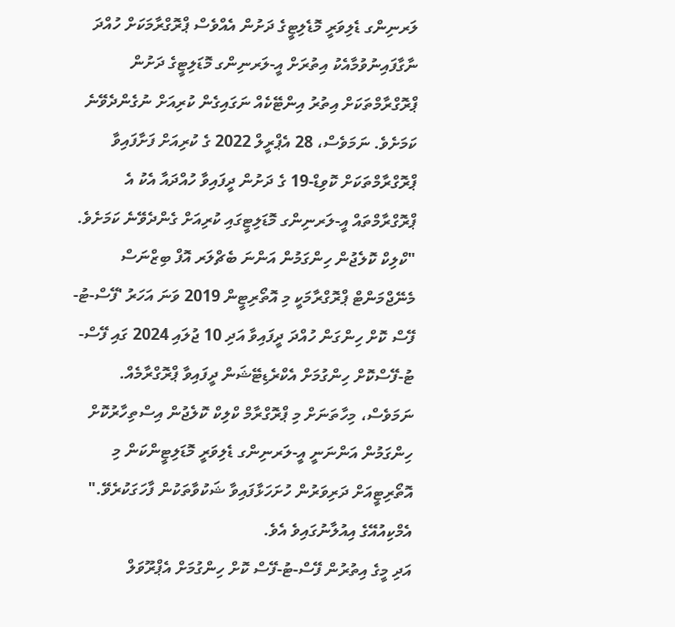ލަރނިންގ ޑެލިވަރީ މޮޑެލިޓީގެ ދަށުން އެއްވެސް ޕްރޮގްރާމަކަށް ހުއްދަ ނާގާފައިނުވުމާއެކު އިތުރަށް އީ-ލަރނިންގ މޮޑަލިޓީގެ ދަށުން ޕްރޮގްރާމްތަކަށް އިތުރު އިންޓޭކެއް ނަގައިގެން ކުރިއަށް ނުގެންދެވޭނެ ކަމަށެވެ. ނަމަވެސް، 28 އެޕްރީލް 2022 ގެ ކުރިއަށް ފަށާފައިވާ ޕްރޮގްރާމްތަކަށް ކޮވިޑް-19 ގެ ދަށުން ދީފައިވާ ހުއްދައާ އެކު އެ ޕްރޮގްރާމްތައް އީ-ލަރނިންގ މޮޑަލިޓީގައި ކުރިއަށް ގެންދެވޭނެ ކަމަށެވެ.
"ކްލިކް ކޮލެޖުން ހިންގަމުން އަންނަ ބެޗްލަރ އޮފް ބިޒްނަސް މެނޭޖްމަންޓް ޕްރޮގްރާމަކީ މި އޮތޯރިޓީން 2019 ވަނަ އަހަރު 'ފޭސް-ޓު-ފޭސް ކޮށް ހިންގަން ހުއްދަ ދީފައިވާ އަދި 10 ޖުލައި 2024 ގައި ފޭސް-ޓު-ފޭސްކޮށް ހިންގުމަށް އެކްރެޑިޓޭޝަން ދީފައިވާ ޕްރޮގްރާމެއް. ނަމަވެސް، މިހާތަނަށް މި ޕްރޮގްރާމް ކްލިކް ކޮލެޖުން އިސްތިހާރުކޮށް ހިންގަމުން އަންނަނީ އީ-ލަރނިންގ ޑެލިވަރީ މޮޑަލިޓީންކަން މި އޮތޯރިޓީއަށް ދަރިވަރުން ހުށަހަޅާފައިވާ ޝަކުވާތަކުން ފާހަގަކުރެވޭ." އެމްކިއުއޭގެ އިއުލާނުގައިވެ އެވެ.
އަދި މީގެ އިތުރުން ފޭސް-ޓު-ފޭސް ކޮށް ހިންގުމަށް އެޕްރޫވަލް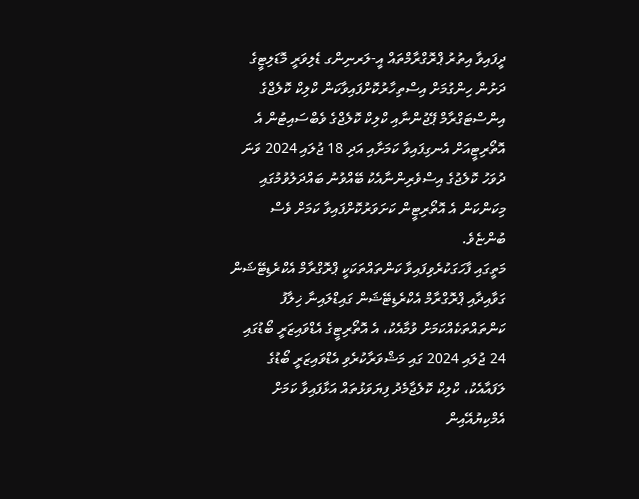ދީފައިވާ އިތުރު ޕްރޮގްރާމްތައް އީ-ލަރނިންގ ޑެލިވަރީ މޮޑަލިޓީގެ ދަށުން ހިންގުމަށް އިސްތިހާރުކޮށްފައިވާކަން ކްލިކް ކޮލެޖްގެ އިންސްޓަގްރާމް ޕޭޖުންނާއި ކްލިކް ކޮލެޖްގެ ވެބްސައިޓުން އެ އޮތޯރިޓީއަށް އެނގިފައިވާ ކަމަށާއި އަދި 18 ޖުލައި 2024 ވަނަ ދުވަހު ކޮލެޖުގެ އިސްވެރިންނާއެކު ބޭއްވުނު ބައްދަލުވުމުގައި މިކަންކަން އެ އޮތޯރިޓީން ކަށަވަރުކޮށްފައިވާ ކަމަށް ވެސް ބުންޏެވެ.
މަތީގައި ފާހަގަކުރެވިފައިވާ ކަންތައްތަކަކީ ޕްރޮގްރާމް އެކްރެޑިޓޭޝަން ގަވާއިދާއި ޕްރޮގްރާމް އެކްރެޑިޓޭޝަން ގައިޑްލައިނާ ޚިލާފު ކަންތައްތަކެއްކަމަށް ވުމާއެކު، އެ އޮތޯރިޓީގެ އެޑްވައިޒަރީ ބޯޑުގައި 24 ޖުލައި 2024 ގައި މަޝްވަރާކުރެވި އެޑްވައިޒަރީ ބޯޑުގެ ލަފައާއެކު، ކްލިކް ކޮލެޖާމެދު ފިޔަވަޅުތައް އަޅާފައިވާ ކަމަށް އެމްކިޔުއޭއިން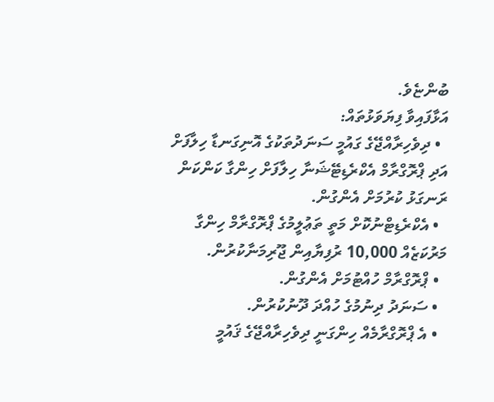ބުންޏެވެ.
އަޅާފައިވާ ފިޔަވަޅުތައް:
  • ދިވެހިރާއްޖޭގެ ގައުމީ ސަނަދުތަކުގެ އޮނިގަނޑާ ހިލާފަށް އަދި ޕްރޮގްރާމް އެކްރެޑިޓޭޝަނާ ހިލާފަށް ހިންގާ ކަންކަން ރަނގަޅު ކުރުމަށް އެންގުން.
  • އެކްރެޑިޓްނުކޮށް މަތީ ތަޢުލީމުގެ ޕްރޮގްރާމް ހިންގާ މަރުކަޒެއް 10,000 ރުފިޔާއިން ޖޫރިމަނާކުރުން.
  • ޕްރޮގްރާމް ހުއްޓުމަށް އެންގުން.
  • ސަނަދު ދިނުމުގެ ހުއްދަ ދޫނުކުރުން.
  • އެ ޕްރޮގްރާމެއް ހިންގަނީ ދިވެހިރާއްޖޭގެ ޤައުމީ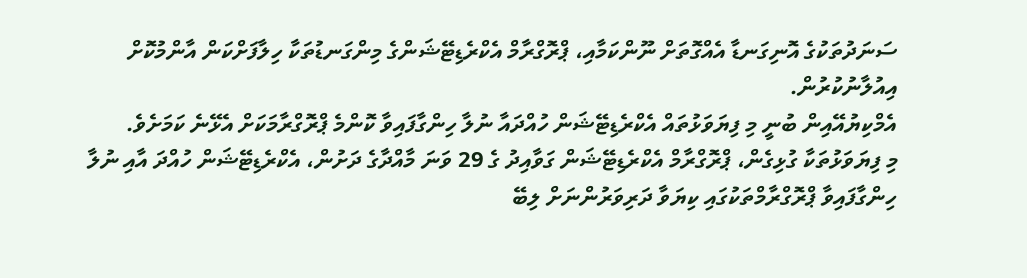ސަނަދުތަކުގެ އޮނިގަނޑާ އެއްގޮތަށް ނޫންކަމާއި، ޕްރޮގްރާމް އެކްރެޑިޓޭޝަންގެ މިންގަނޑުތަކާ ހިލާފަށްކަން އާންމުކޮށް އިއުލާނުކުރުން.
އެމްކިޔުއޭއިން ބުނީ މި ފިޔަވަޅުތައް އެކްރެޑިޓޭޝަން ހުއްދައާ ނުލާ ހިންގާފައިވާ ކޮންމެ ޕްރޮގްރާމަކަށް އެޅޭނެ ކަމަށެވެ.
މި ފިޔަވަޅުތަކާ ގުޅިގެން، ޕްރޮގްރާމް އެކްރެޑިޓޭޝަން ގަވާއިދު ގެ 29 ވަނަ މާއްދާގެ ދަށުން، އެކްރެޑިޓޭޝަން ހުއްދަ އާއި ނުލާ ހިންގާފައިވާ ޕްރޮގްރާމްތަކުގައި ކިޔަވާ ދަރިވަރުންނަށް ލިބޭ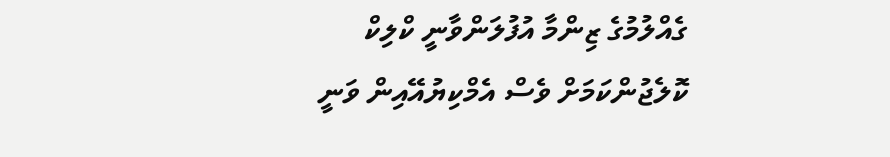ގެއްލުމުގެ ޒިންމާ އުފުލަންވާނީ ކްލިކް ކޮލެޖުންކަމަށް ވެސް އެމްކިޔުއޭއިން ވަނީ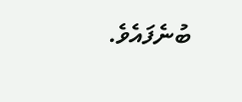ބުނެފައެވެ.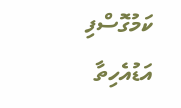ކަމުގޮސްފި
އަޑުއެހިތާ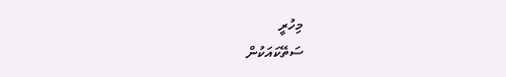މިހުރީ
ސަތޭކައަކުން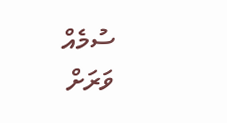ސުމެއް
ވަރަށް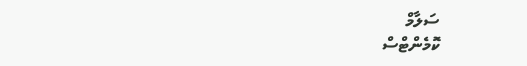ސަލާމް
ކޮމެންޓްސް